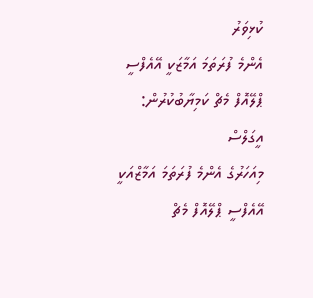ކުޅިވަރު
އެންމެ ފުރަތަމަ އަމާޒަކީ އޭއެފްސީ ޕްލޭއޮފް މެޗް ކަމިޔާބުކުރުން: އީގަލްސް
މިއަހަރުގެ އެންމެ ފުރަތަމަ އަމާޒްއަކީ އޭއެފްސީ ޕްލޭއޮފް މެޗް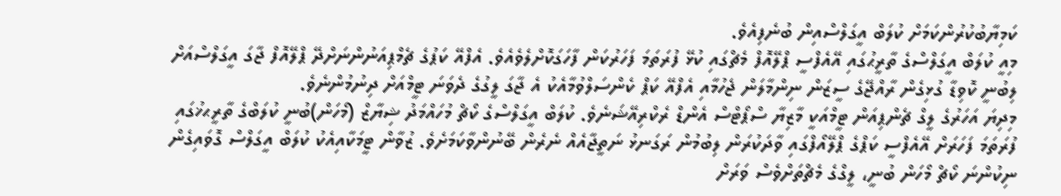ކަމިޔާބުކުރުންކަމަށް ކުލަބް އީގަލްސްއިން ބުނެފިއެވެ.
މިއީ ކުލަބް އީގަލްސްގެ ތާރީޙުގައި އޭއެފްސީ ޕްލޭއޮފް މެޗްގައި ކުޅޭ ފުރަތަމަ ފަހަރުކަން ފާހަގަކޮށްލެވެއެވެ. އެފްއޭ ކަޕުގެ ޗެމްޕިއަނުންނަށްދޭ ޕްލޭއޮފް ޖާގަ އީގަލްސްއަށް ލިބުނީ ކޮވިޑާ ގުޅިގެން ރާއްޖޭގެ ސީޒަން ނިންމާލަން ޖެހުމާއި އެފްއޭ ކަޕް ކެންސަލްވުމާއެކު އެ ޖާގަ ލީގުގެ ދެވަނަ ޓީމްއަށް ދިނުމުންނެވެ.
މިދިޔަ އަހަރުގެ ލީގް ޗެންޕިއަން ޓީމްއަކީ މާޒިޔާ ސްޕޯޓްސް އެންޑް ރެކްރިއޭޝަނެވެ. ކުލަބް އީގަލްސްގެ ކޯޗް މުހައްމަދު ޝިޔާޒް (މޯހަން)ބުނީ ކުލަބްގެ ތާރީޙޚުގައި ފުރަތަމަ ފަހަރަށް އޭއެފްސީ ކަޕްގެ ޕްލޭއޯފްގައި ވާދަކުރަން ލިބުމުން ރަގަނޅު ނަތީޖާއެއް ނެރެން ބޭނުންވާކަމަށެވެ. ޒުވާން ޓީމަކާއިއެކު ކުލަބް އީގަލްސް ގޮވައިގެން ނިކުންނަ ކޯޗް މޯހަން ބުނީ، ލީގްގެ މެޗްތަށްވެސް ވަރަށް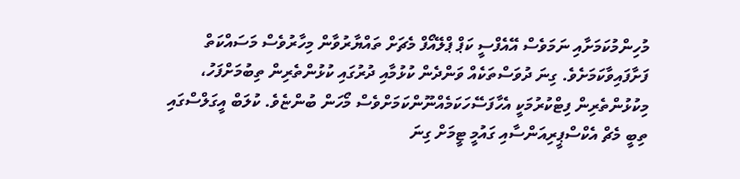މުހިންމުކަމަށާއި ނަމަވެސް އޭއެފްސީ ކަޕް ޕްލޭއޯފް މެޗަށް ތައްޔާރުވާން މިހާރުވެސް މަސައްކަތް ފަށާފައިވާކަމަށެވެ. ގިނަ ދުވަސްތަކެއް ވަންދެން ކުޅުމާއި ދުރުގައި ކުޅުންތެރިން ތިބުމަށްފަހު، މިކުޅުންތެރިން ފިޓްކުރުމަކީ އެހާފަސޭހަކަމެއްނޫންކަމަށްވެސް މޯހަން ބުންޏެވެ. ކުލަބް އީގަލްސްގައި ތިބީ މެޗް އެކްސްޕީރިއަންސާއި ގައުމީ ޓީމަށް ގިނަ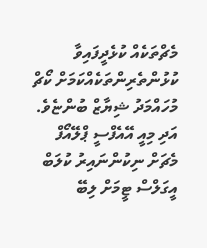މެޗްތަކެއް ކުޅެދީފައިވާ ކުޅުންތެރިންތަކެއްކަމަށް ކޯޗް މުހައްމަދު ޝިޔާޒް ބުންޏެވެ. އަދި މިއީ އޭއެފްސީ ޕްލޭއޯފް މެޗަށް ނިކުންނައިރު ކުލަބް އީގަލްސް ޓީމަށް ލިބޭ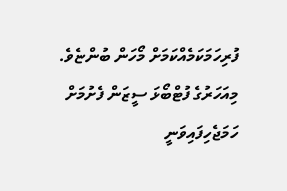ފުރިހަމަކަމެއްކަމަށް މޯހަން ބުންޏެވެ.
މިއަހަރުގެ ފުޓްބޯޅަ ސީޒަން ފެށުމަށް ހަމަޖެހިފައިވަނީ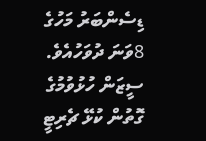ޑިސެންބަރު މަހުގެ 8ވަނަ ދުވަހުއެވެ. ސީޒަން ހުޅުވުމުގެ ގޮތުން ކުޅޭ ޗެރިޓީ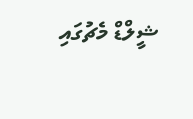ޝީލްޑް މެޗުގައި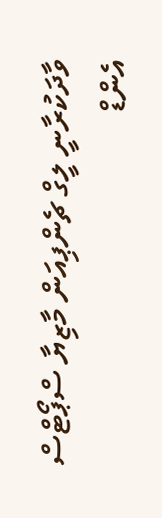ވާދަކުރާނީ ލީގް ޗެންޕިއަން މާޒިޔާ ސްޕޯޓްސް އެންޑް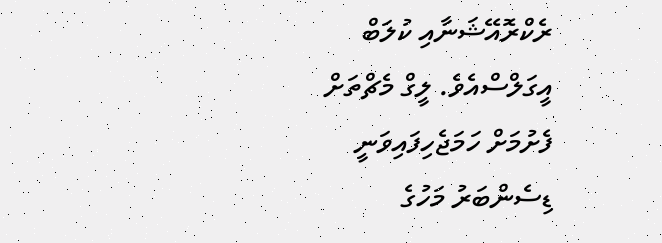ރެކްރޮއޭޝަނާއި ކުލަބް އީގަލްސްއެވެ. ލީގް މެޗްތަށް ފެށުމަށް ހަމަޖެހިފައިވަނީ ޑިސެންބަރު މަހުގެ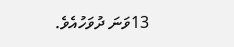13ވަނަ ދުވަހުއެވެ.